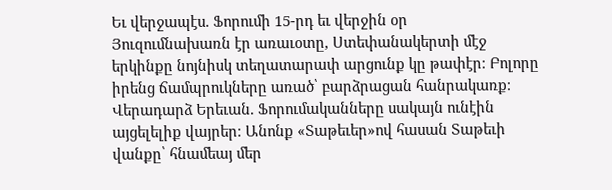Եւ վերջապէս. Ֆորումի 15-րդ եւ վերջին օր
Յուզումնախառն էր առաւօտը, Ստեփանակերտի մէջ երկինքը նոյնիսկ տեղատարափ արցունք կը թափէր։ Բոլորը իրենց ճամպրուկները առած՝ բարձրացան հանրակառք։
Վերադարձ Երեւան. Ֆորումականները սակայն ունէին այցելելիք վայրեր։ Անոնք «Տաթեւեր»ով հասան Տաթեւի վանքը՝ հնամեայ մեր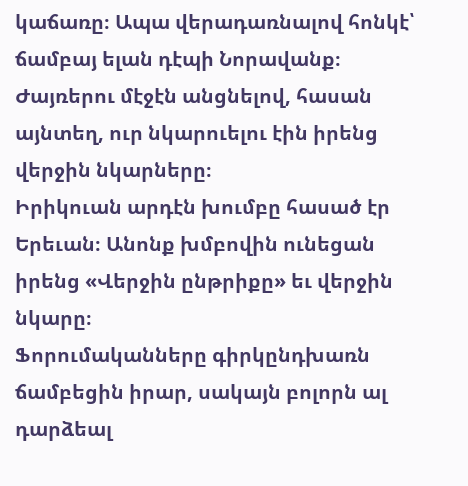կաճառը։ Ապա վերադառնալով հոնկէ՝ ճամբայ ելան դէպի Նորավանք։ Ժայռերու մէջէն անցնելով, հասան այնտեղ, ուր նկարուելու էին իրենց վերջին նկարները։
Իրիկուան արդէն խումբը հասած էր Երեւան։ Անոնք խմբովին ունեցան իրենց «Վերջին ընթրիքը» եւ վերջին նկարը։
Ֆորումականները գիրկընդխառն ճամբեցին իրար, սակայն բոլորն ալ դարձեալ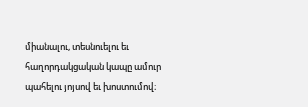միանալու, տեսնուելու եւ հաղորդակցական կապը ամուր պահելու յոյսով եւ խոստումով։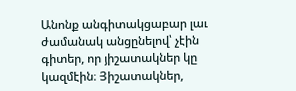Անոնք անգիտակցաբար լաւ ժամանակ անցընելով՝ չէին գիտեր, որ յիշատակներ կը կազմէին։ Յիշատակներ,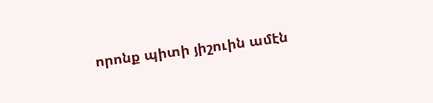որոնք պիտի յիշուին ամէն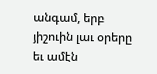անգամ, երբ յիշուին լաւ օրերը եւ ամէն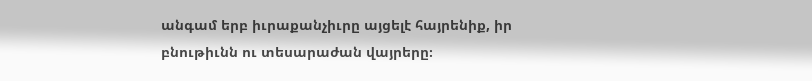անգամ երբ իւրաքանչիւրը այցելէ հայրենիք, իր բնութիւնն ու տեսարաժան վայրերը։